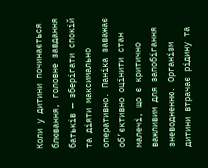Коли у дитини починається блювання, головне завдання батьків — зберігати спокій та діяти максимально оперативно. Паніка заважає об’єктивно оцінити стан малечі, що є критично важливим для запобігання зневодненню. Організм дитини втрачає рідину та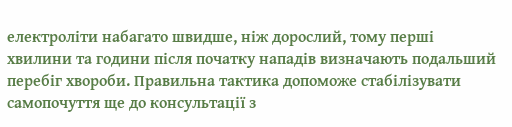електроліти набагато швидше, ніж дорослий, тому перші хвилини та години після початку нападів визначають подальший перебіг хвороби. Правильна тактика допоможе стабілізувати самопочуття ще до консультації з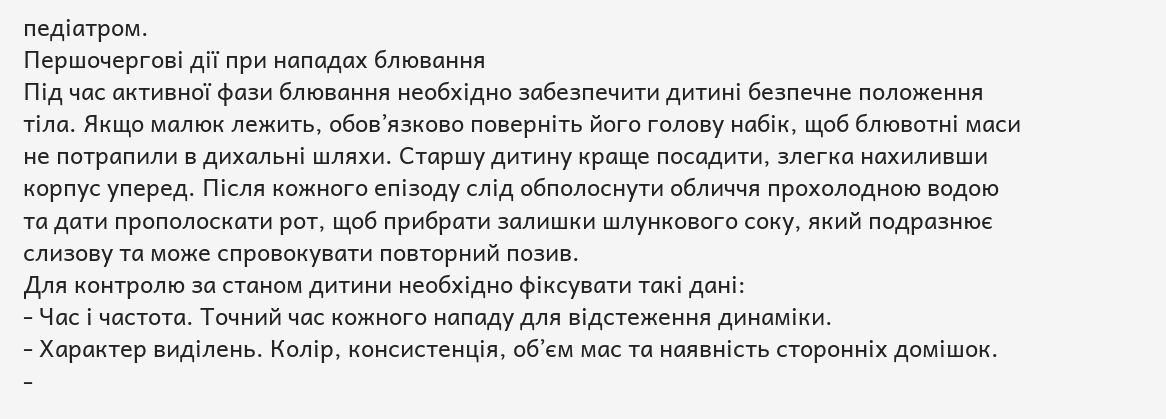педіатром.
Першочергові дії при нападах блювання
Під час активної фази блювання необхідно забезпечити дитині безпечне положення тіла. Якщо малюк лежить, обов’язково поверніть його голову набік, щоб блювотні маси не потрапили в дихальні шляхи. Старшу дитину краще посадити, злегка нахиливши корпус уперед. Після кожного епізоду слід обполоснути обличчя прохолодною водою та дати прополоскати рот, щоб прибрати залишки шлункового соку, який подразнює слизову та може спровокувати повторний позив.
Для контролю за станом дитини необхідно фіксувати такі дані:
- Час і частота. Точний час кожного нападу для відстеження динаміки.
- Характер виділень. Колір, консистенція, об’єм мас та наявність сторонніх домішок.
-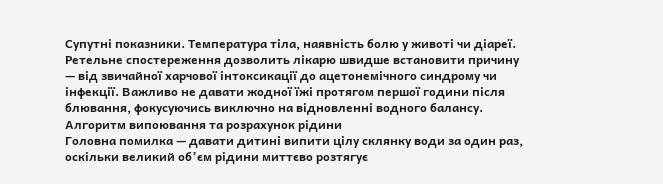Супутні показники. Температура тіла, наявність болю у животі чи діареї.
Ретельне спостереження дозволить лікарю швидше встановити причину — від звичайної харчової інтоксикації до ацетонемічного синдрому чи інфекції. Важливо не давати жодної їжі протягом першої години після блювання, фокусуючись виключно на відновленні водного балансу.
Алгоритм випоювання та розрахунок рідини
Головна помилка — давати дитині випити цілу склянку води за один раз, оскільки великий об’єм рідини миттєво розтягує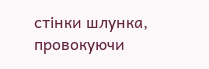стінки шлунка, провокуючи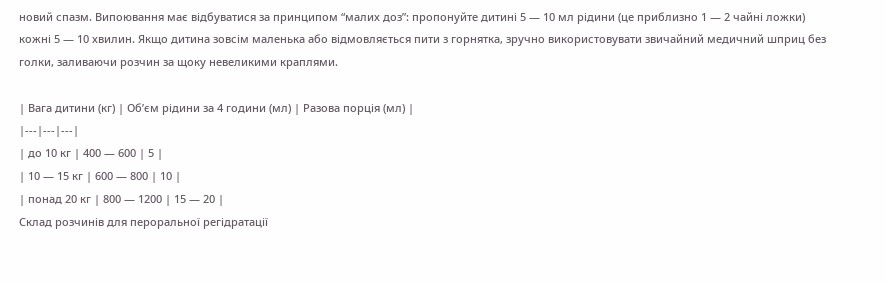новий спазм. Випоювання має відбуватися за принципом “малих доз”: пропонуйте дитині 5 — 10 мл рідини (це приблизно 1 — 2 чайні ложки) кожні 5 — 10 хвилин. Якщо дитина зовсім маленька або відмовляється пити з горнятка, зручно використовувати звичайний медичний шприц без голки, заливаючи розчин за щоку невеликими краплями.

| Вага дитини (кг) | Об’єм рідини за 4 години (мл) | Разова порція (мл) |
|---|---|---|
| до 10 кг | 400 — 600 | 5 |
| 10 — 15 кг | 600 — 800 | 10 |
| понад 20 кг | 800 — 1200 | 15 — 20 |
Склад розчинів для пероральної регідратації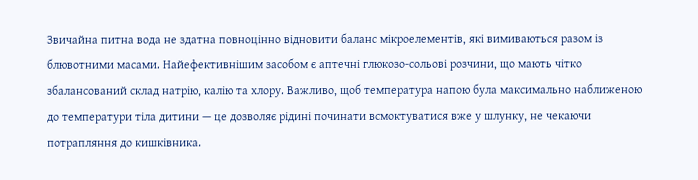Звичайна питна вода не здатна повноцінно відновити баланс мікроелементів, які вимиваються разом із блювотними масами. Найефективнішим засобом є аптечні глюкозо-сольові розчини, що мають чітко збалансований склад натрію, калію та хлору. Важливо, щоб температура напою була максимально наближеною до температури тіла дитини — це дозволяє рідині починати всмоктуватися вже у шлунку, не чекаючи потрапляння до кишківника.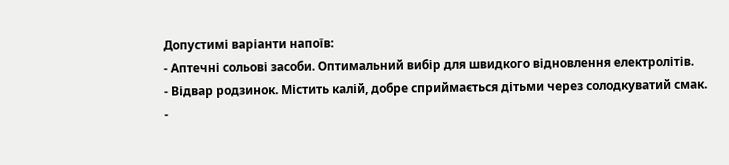Допустимі варіанти напоїв:
- Аптечні сольові засоби. Оптимальний вибір для швидкого відновлення електролітів.
- Відвар родзинок. Містить калій, добре сприймається дітьми через солодкуватий смак.
-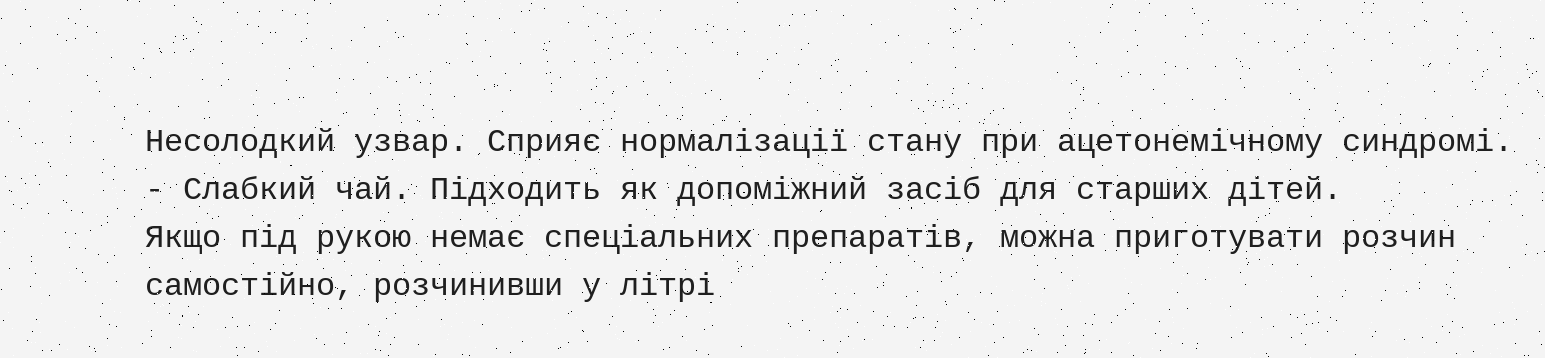Несолодкий узвар. Сприяє нормалізації стану при ацетонемічному синдромі.
- Слабкий чай. Підходить як допоміжний засіб для старших дітей.
Якщо під рукою немає спеціальних препаратів, можна приготувати розчин самостійно, розчинивши у літрі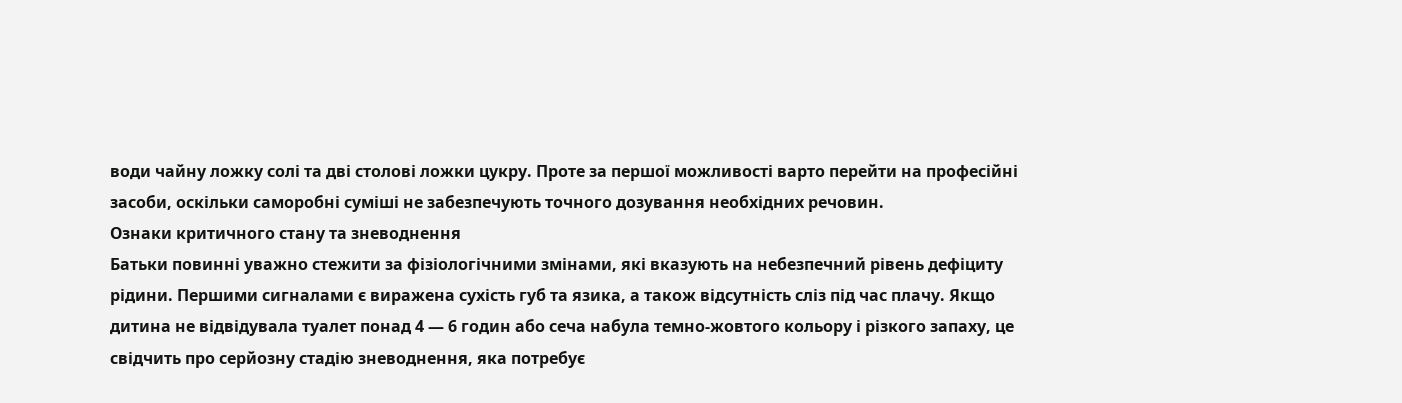води чайну ложку солі та дві столові ложки цукру. Проте за першої можливості варто перейти на професійні засоби, оскільки саморобні суміші не забезпечують точного дозування необхідних речовин.
Ознаки критичного стану та зневоднення
Батьки повинні уважно стежити за фізіологічними змінами, які вказують на небезпечний рівень дефіциту рідини. Першими сигналами є виражена сухість губ та язика, а також відсутність сліз під час плачу. Якщо дитина не відвідувала туалет понад 4 — 6 годин або сеча набула темно-жовтого кольору і різкого запаху, це свідчить про серйозну стадію зневоднення, яка потребує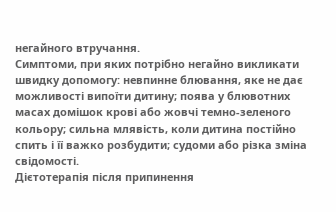негайного втручання.
Симптоми, при яких потрібно негайно викликати швидку допомогу: невпинне блювання, яке не дає можливості випоїти дитину; поява у блювотних масах домішок крові або жовчі темно-зеленого кольору; сильна млявість, коли дитина постійно спить і її важко розбудити; судоми або різка зміна свідомості.
Дієтотерапія після припинення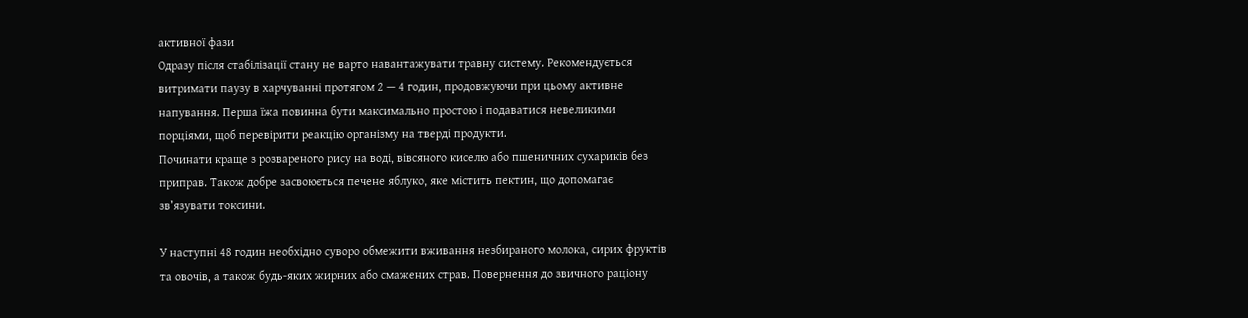активної фази
Одразу після стабілізації стану не варто навантажувати травну систему. Рекомендується витримати паузу в харчуванні протягом 2 — 4 годин, продовжуючи при цьому активне напування. Перша їжа повинна бути максимально простою і подаватися невеликими порціями, щоб перевірити реакцію організму на тверді продукти.
Починати краще з розвареного рису на воді, вівсяного киселю або пшеничних сухариків без приправ. Також добре засвоюється печене яблуко, яке містить пектин, що допомагає зв’язувати токсини.

У наступні 48 годин необхідно суворо обмежити вживання незбираного молока, сирих фруктів та овочів, а також будь-яких жирних або смажених страв. Повернення до звичного раціону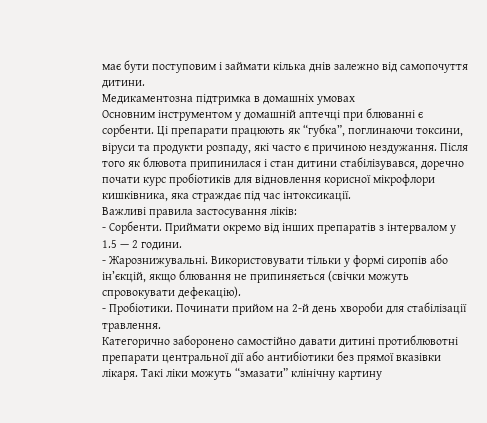має бути поступовим і займати кілька днів залежно від самопочуття дитини.
Медикаментозна підтримка в домашніх умовах
Основним інструментом у домашній аптечці при блюванні є сорбенти. Ці препарати працюють як “губка”, поглинаючи токсини, віруси та продукти розпаду, які часто є причиною нездужання. Після того як блювота припинилася і стан дитини стабілізувався, доречно почати курс пробіотиків для відновлення корисної мікрофлори кишківника, яка страждає під час інтоксикації.
Важливі правила застосування ліків:
- Сорбенти. Приймати окремо від інших препаратів з інтервалом у 1.5 — 2 години.
- Жарознижувальні. Використовувати тільки у формі сиропів або ін’єкцій, якщо блювання не припиняється (свічки можуть спровокувати дефекацію).
- Пробіотики. Починати прийом на 2-й день хвороби для стабілізації травлення.
Категорично заборонено самостійно давати дитині протиблювотні препарати центральної дії або антибіотики без прямої вказівки лікаря. Такі ліки можуть “змазати” клінічну картину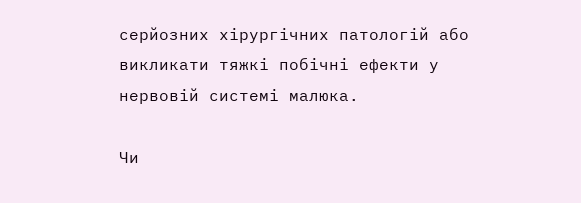серйозних хірургічних патологій або викликати тяжкі побічні ефекти у нервовій системі малюка.

Чи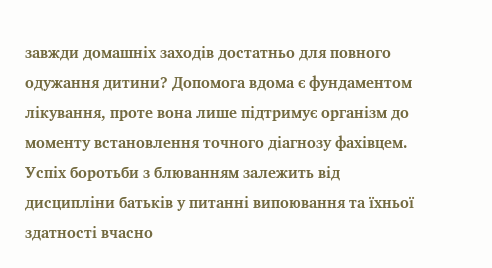завжди домашніх заходів достатньо для повного одужання дитини? Допомога вдома є фундаментом лікування, проте вона лише підтримує організм до моменту встановлення точного діагнозу фахівцем. Успіх боротьби з блюванням залежить від дисципліни батьків у питанні випоювання та їхньої здатності вчасно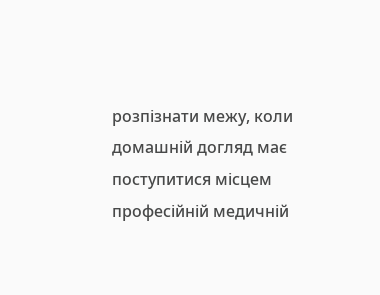розпізнати межу, коли домашній догляд має поступитися місцем професійній медичній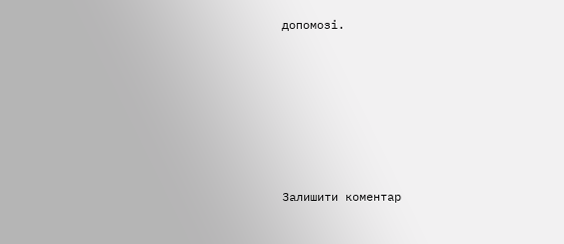допомозі.








Залишити коментар